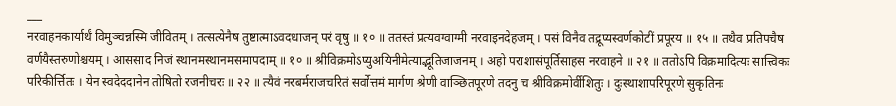___
नरवाहनकार्यार्थं विमुञ्चन्नस्मि जीवितम् । तत्सत्येनैष तुष्टात्माऽवदधाजन् परं वृषु ॥ १० ॥ ततस्तं प्रत्यवग्वाग्मी नरवाइनदेहजम् । पसं विनैव तद्रूप्यस्वर्णकोटीं प्रपूरय ॥ १५ ॥ तथैव प्रतिपचैष वर्णयैस्तरुणोश्चयम् । आससाद निजं स्थानमस्थानमसमापदाम् ॥ १० ॥ श्रीविक्रमोऽप्युअयिनीमेत्याद्भूतिजाजनम् । अहो पराशासंपूर्तिसाहस नरवाहने ॥ २१ ॥ ततोऽपि विक्रमादित्यः सात्त्विकः परिकीर्त्तितः । येन स्वदेददानेन तोषितो रजनीचरः ॥ २२ ॥ त्यैवं नरबर्मराजचरितं सर्वोत्तमं मार्गण श्रेणी वाञ्छितपूरणे तदनु च श्रीविक्रमोर्वीशितुः । दुःस्थाशापरिपूरणे सुकृतिनः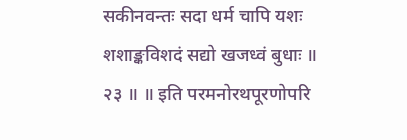सकीनवन्तः सदा धर्म चापि यशः शशाङ्कविशदं सद्यो खजध्वं बुधाः ॥ २३ ॥ ॥ इति परमनोरथपूरणोपरि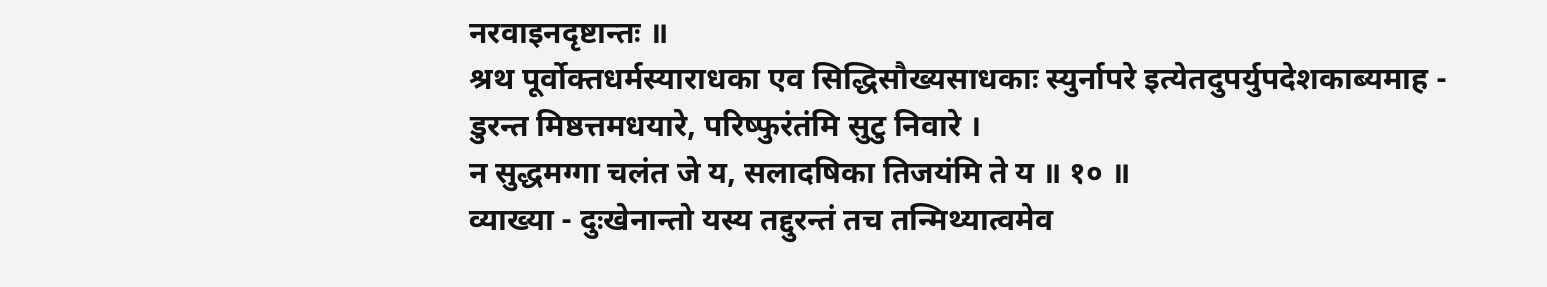नरवाइनदृष्टान्तः ॥
श्रथ पूर्वोक्तधर्मस्याराधका एव सिद्धिसौख्यसाधकाः स्युर्नापरे इत्येतदुपर्युपदेशकाब्यमाह -
डुरन्त मिष्ठत्तमधयारे, परिष्फुरंतंमि सुटु निवारे ।
न सुद्धमग्गा चलंत जे य, सलादषिका तिजयंमि ते य ॥ १० ॥
व्याख्या - दुःखेनान्तो यस्य तद्दुरन्तं तच तन्मिथ्यात्वमेव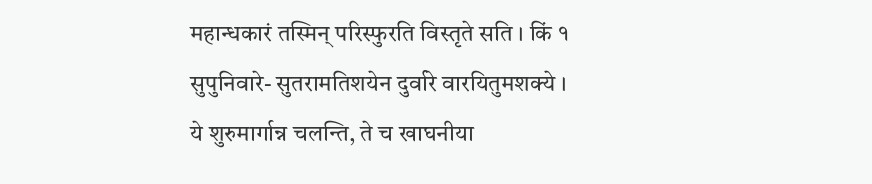महान्धकारं तस्मिन् परिस्फुरति विस्तृते सति । किं १ सुपुनिवारे- सुतरामतिशयेन दुर्वारे वारयितुमशक्ये । ये शुरुमार्गान्न चलन्ति, ते च खाघनीया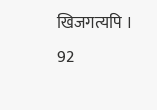खिजगत्यपि ।
92